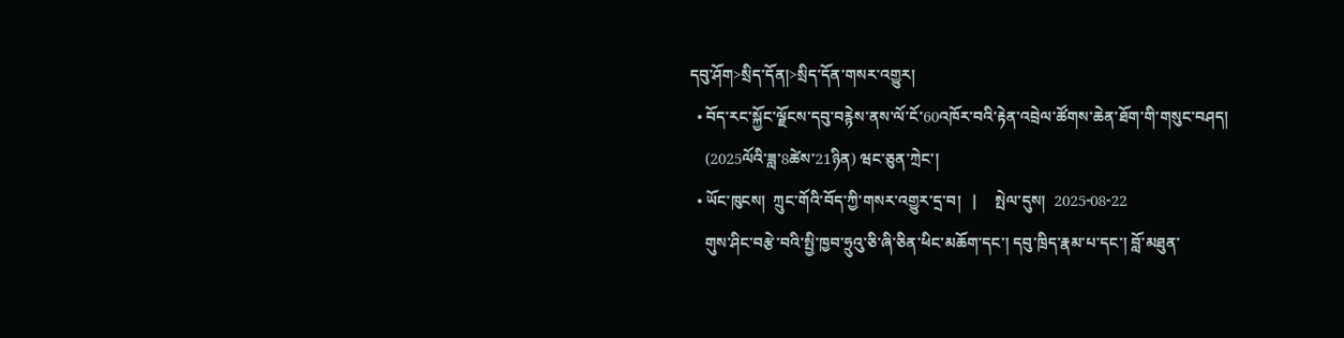དབུ་ཤོག>སྲིད་དོན།>སྲིད་དོན་གསར་འགྱུར།
  • བོད་རང་སྐྱོང་ལྗོངས་དབུ་བརྙེས་ནས་ལོ་ངོ་60འཁོར་བའི་རྟེན་འབྲེལ་ཚོགས་ཆེན་ཐོག་གི་གསུང་བཤད།
    (2025ལོའི་ཟླ་8ཚེས་21ཉིན) ཝང་ཅུན་ཀྲེང་།
  • ཡོང་ཁུངས།  ཀྲུང་གོའི་བོད་ཀྱི་གསར་འགྱུར་དྲ་བ།   |     སྤེལ་དུས།  2025-08-22
    གུས་ཤིང་བརྩེ་བའི་སྤྱི་ཁྱབ་ཧྲུའུ་ཅི་ཞི་ཅིན་ཕིང་མཆོག་དང་། དབུ་ཁྲིད་རྣམ་པ་དང་། བློ་མཐུན་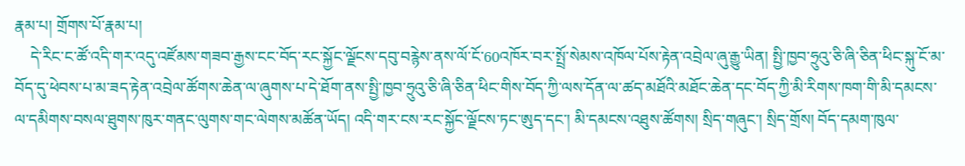རྣམ་པ། གྲོགས་པོ་རྣམ་པ།
    དེ་རིང་ང་ཚོ་འདི་གར་འདུ་འཛོམས་གཟབ་རྒྱས་ངང་བོད་རང་སྐྱོང་ལྗོངས་དབུ་བརྙེས་ནས་ལོ་ངོ་60འཁོར་བར་སྤྲོ་སེམས་འཁོལ་པོས་རྟེན་འབྲེལ་ཞུ་རྒྱུ་ཡིན། སྤྱི་ཁྱབ་ཧྲུའུ་ཅི་ཞི་ཅིན་ཕིང་སྐུ་ངོ་མ་བོད་དུ་ཕེབས་པ་མ་ཟད་རྟེན་འབྲེལ་ཚོགས་ཆེན་ལ་ཞུགས་པ་དེ་ཐོག་ནས་སྤྱི་ཁྱབ་ཧྲུའུ་ཅི་ཞི་ཅིན་ཕིང་གིས་བོད་ཀྱི་ལས་དོན་ལ་ཚད་མཐོའི་མཐོང་ཆེན་དང་བོད་ཀྱི་མི་རིགས་ཁག་གི་མི་དམངས་ལ་དམིགས་བསལ་ཐུགས་ཁུར་གནང་ལུགས་གང་ལེགས་མཚོན་ཡོད། འདི་གར་ངས་རང་སྐྱོང་ལྗོངས་ཏང་ཨུད་དང་། མི་དམངས་འཐུས་ཚོགས། སྲིད་གཞུང་། སྲིད་གྲོས། བོད་དམག་ཁུལ་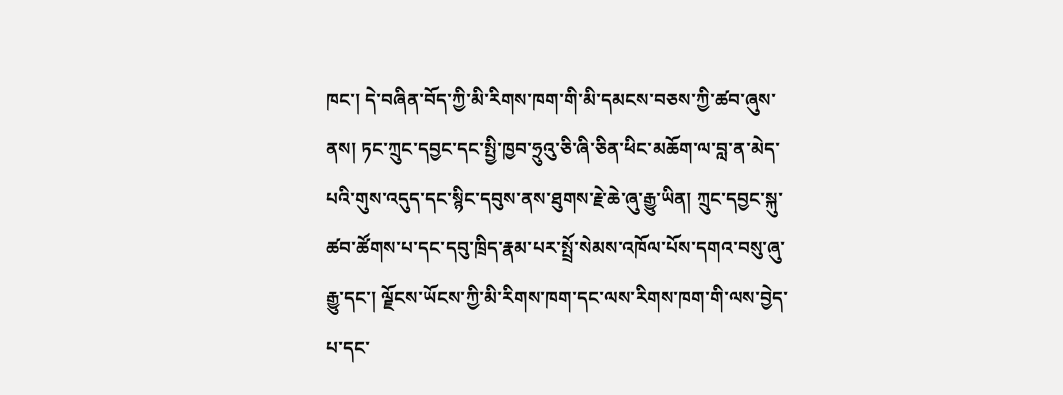ཁང་། དེ་བཞིན་བོད་ཀྱི་མི་རིགས་ཁག་གི་མི་དམངས་བཅས་ཀྱི་ཚབ་ཞུས་ནས། ཏང་ཀྲུང་དབྱང་དང་སྤྱི་ཁྱབ་ཧྲུའུ་ཅི་ཞི་ཅིན་ཕིང་མཆོག་ལ་བླ་ན་མེད་པའི་གུས་འདུད་དང་སྙིང་དབུས་ནས་ཐུགས་རྗེ་ཆེ་ཞུ་རྒྱུ་ཡིན། ཀྲུང་དབྱང་སྐུ་ཚབ་ཚོགས་པ་དང་དབུ་ཁྲིད་རྣམ་པར་སྤྲོ་སེམས་འཁོལ་པོས་དགའ་བསུ་ཞུ་རྒྱུ་དང་། ལྗོངས་ཡོངས་ཀྱི་མི་རིགས་ཁག་དང་ལས་རིགས་ཁག་གི་ལས་བྱེད་པ་དང་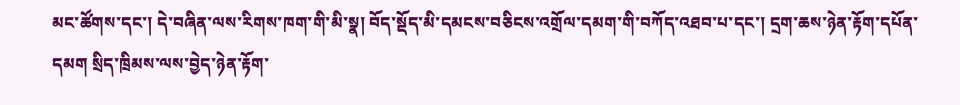མང་ཚོགས་དང་། དེ་བཞིན་ལས་རིགས་ཁག་གི་མི་སྣ། བོད་སྡོད་མི་དམངས་བཅིངས་འགྲོལ་དམག་གི་བཀོད་འཐབ་པ་དང་། དྲག་ཆས་ཉེན་རྟོག་དཔོན་དམག སྲིད་ཁྲིམས་ལས་བྱེད་ཉེན་རྟོག་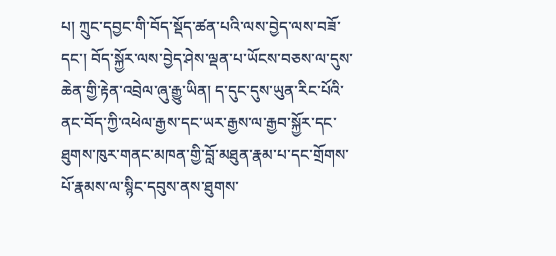པ། ཀྲུང་དབྱང་གི་བོད་སྡོད་ཚན་པའི་ལས་བྱེད་ལས་བཟོ་དང་། བོད་སྐྱོར་ལས་བྱེད་ཤེས་ལྡན་པ་ཡོངས་བཅས་ལ་དུས་ཆེན་གྱི་རྟེན་འབྲེལ་ཞུ་རྒྱུ་ཡིན། ད་དུང་དུས་ཡུན་རིང་པོའི་ནང་བོད་ཀྱི་འཕེལ་རྒྱས་དང་ཡར་རྒྱས་ལ་རྒྱབ་སྐྱོར་དང་ཐུགས་ཁུར་གནང་མཁན་གྱི་བློ་མཐུན་རྣམ་པ་དང་གྲོགས་པོ་རྣམས་ལ་སྙིང་དབུས་ནས་ཐུགས་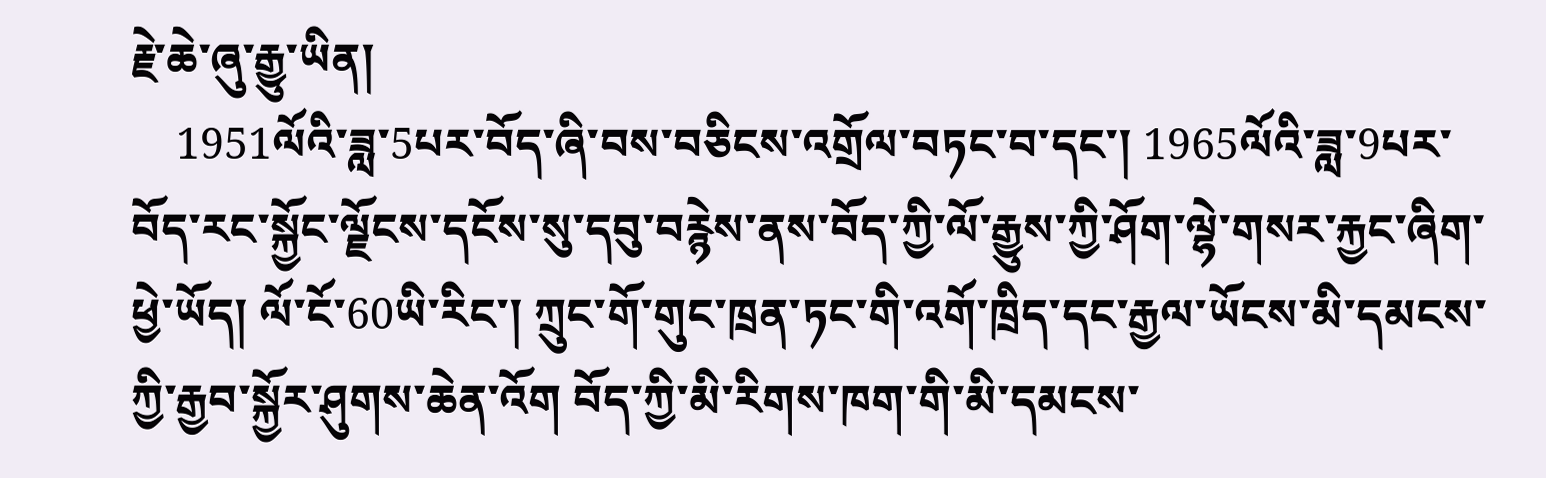རྗེ་ཆེ་ཞུ་རྒྱུ་ཡིན།
    1951ལོའི་ཟླ་5པར་བོད་ཞི་བས་བཅིངས་འགྲོལ་བཏང་བ་དང་། 1965ལོའི་ཟླ་9པར་བོད་རང་སྐྱོང་ལྗོངས་དངོས་སུ་དབུ་བརྙེས་ནས་བོད་ཀྱི་ལོ་རྒྱུས་ཀྱི་ཤོག་ལྷེ་གསར་རྐྱང་ཞིག་ཕྱེ་ཡོད། ལོ་ངོ་60ཡི་རིང་། ཀྲུང་གོ་གུང་ཁྲན་ཏང་གི་འགོ་ཁྲིད་དང་རྒྱལ་ཡོངས་མི་དམངས་ཀྱི་རྒྱབ་སྐྱོར་ཤུགས་ཆེན་འོག བོད་ཀྱི་མི་རིགས་ཁག་གི་མི་དམངས་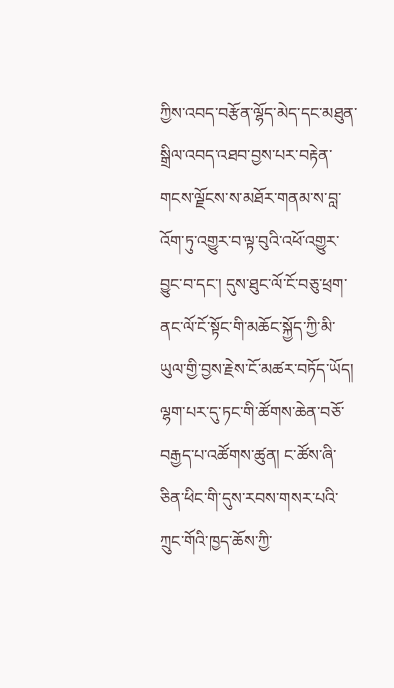ཀྱིས་འབད་བརྩོན་ལྷོད་མེད་དང་མཐུན་སྒྲིལ་འབད་འཐབ་བྱས་པར་བརྟེན་གངས་ལྗོངས་ས་མཐོར་གནམ་ས་བླ་འོག་ཏུ་འགྱུར་བ་ལྟ་བུའི་འཕོ་འགྱུར་བྱུང་བ་དང་། དུས་ཐུང་ལོ་ངོ་བཅུ་ཕྲག་ནང་ལོ་ངོ་སྟོང་གི་མཆོང་སྐྱོད་ཀྱི་མི་ཡུལ་གྱི་བྱས་རྗེས་ངོ་མཚར་བཏོད་ཡོད། ལྷག་པར་དུ་ཏང་གི་ཚོགས་ཆེན་བཅོ་བརྒྱད་པ་འཚོགས་ཚུན། ང་ཚོས་ཞི་ཅིན་ཕིང་གི་དུས་རབས་གསར་པའི་ཀྲུང་གོའི་ཁྱད་ཆོས་ཀྱི་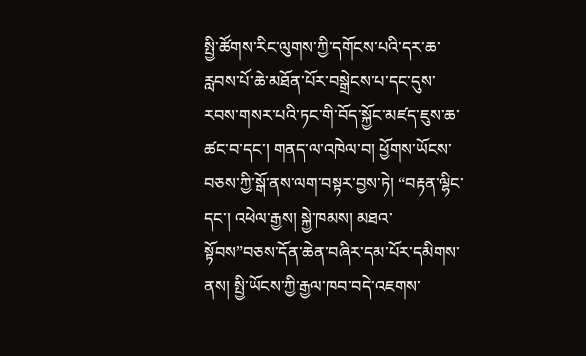སྤྱི་ཚོགས་རིང་ལུགས་ཀྱི་དགོངས་པའི་དར་ཆ་རླབས་པོ་ཆེ་མཐོན་པོར་བསྒྲེངས་པ་དང་དུས་རབས་གསར་པའི་ཏང་གི་བོད་སྐྱོང་མཛད་ཇུས་ཆ་ཚང་བ་དང་། གནད་ལ་འཁེལ་བ། ཕྱོགས་ཡོངས་བཅས་ཀྱི་སྒོ་ནས་ལག་བསྟར་བྱས་ཏེ། “བརྟན་ལྷིང་དང་། འཕེལ་རྒྱས། སྐྱེ་ཁམས། མཐའ་སྟོབས”བཅས་དོན་ཆེན་བཞིར་དམ་པོར་དམིགས་ནས། སྤྱི་ཡོངས་ཀྱི་རྒྱལ་ཁབ་བདེ་འཇགས་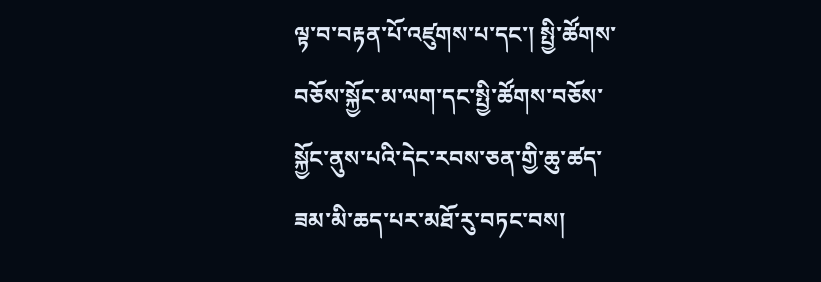ལྟ་བ་བརྟན་པོ་འཛུགས་པ་དང་། སྤྱི་ཚོགས་བཅོས་སྐྱོང་མ་ལག་དང་སྤྱི་ཚོགས་བཅོས་སྐྱོང་ནུས་པའི་དེང་རབས་ཅན་གྱི་ཆུ་ཚད་ཟམ་མི་ཆད་པར་མཐོ་རུ་བཏང་བས།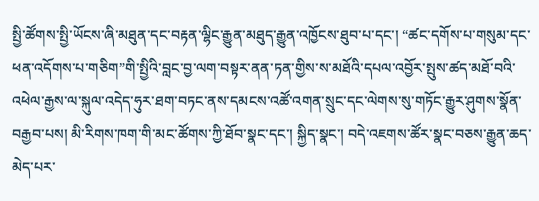སྤྱི་ཚོགས་སྤྱི་ཡོངས་ཞི་མཐུན་དང་བརྟན་ལྷིང་རྒྱུན་མཐུད་རྒྱུན་འཁྱོངས་ཐུབ་པ་དང་། “ཚང་དགོས་པ་གསུམ་དང་ཕན་འདོགས་པ་གཅིག”གི་སྤྱིའི་བླང་བྱ་ལག་བསྟར་ནན་ཏན་གྱིས་ས་མཐོའི་དཔལ་འབྱོར་སྤུས་ཚད་མཐོ་བའི་འཕེལ་རྒྱས་ལ་སྐུལ་འདེད་ཧུར་ཐག་བཏང་ནས་དམངས་འཚོ་འགན་སྲུང་དང་ལེགས་སུ་གཏོང་རྒྱུར་ཤུགས་སྣོན་བརྒྱབ་པས། མི་རིགས་ཁག་གི་མང་ཚོགས་ཀྱི་ཐོབ་སྣང་དང་། སྐྱིད་སྣང་། བདེ་འཇགས་ཚོར་སྣང་བཅས་རྒྱུན་ཆད་མེད་པར་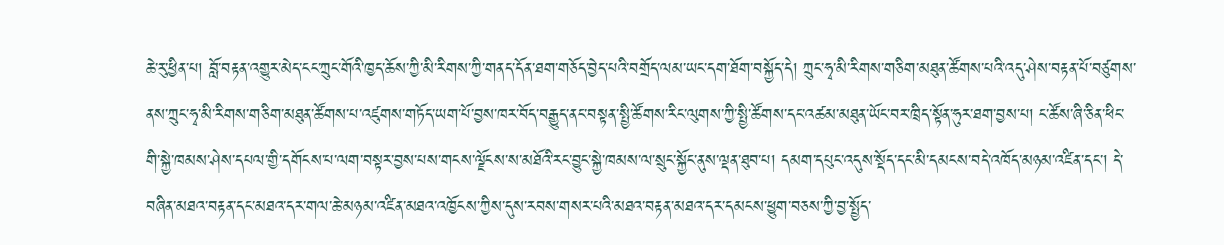ཆེ་རུ་ཕྱིན་པ། བློ་བརྟན་འགྱུར་མེད་ངང་ཀྲུང་གོའི་ཁྱད་ཆོས་ཀྱི་མི་རིགས་ཀྱི་གནད་དོན་ཐག་གཅོད་བྱེད་པའི་བགྲོད་ལམ་ཡང་དག་ཐོག་བསྐྱོད་དེ། ཀྲུང་ཧྭ་མི་རིགས་གཅིག་མཐུན་ཚོགས་པའི་འདུ་ཤེས་བརྟན་པོ་བཙུགས་ནས་ཀྲུང་ཧྭ་མི་རིགས་གཅིག་མཐུན་ཚོགས་པ་འཛུགས་གཏོད་ཡག་པོ་བྱས་ཁར་བོད་བརྒྱུད་ནང་བསྟན་སྤྱི་ཚོགས་རིང་ལུགས་ཀྱི་སྤྱི་ཚོགས་དང་འཚམ་མཐུན་ཡོང་བར་ཁྲིད་སྟོན་ཧུར་ཐག་བྱས་པ། ང་ཚོས་ཞི་ཅིན་ཕིང་གི་སྐྱེ་ཁམས་ཤེས་དཔལ་གྱི་དགོངས་པ་ལག་བསྟར་བྱས་པས་གངས་ལྗོངས་ས་མཐོའི་རང་བྱུང་སྐྱེ་ཁམས་ལ་སྲུང་སྐྱོང་ནུས་ལྡན་ཐུབ་པ། དམག་དཔུང་འདུས་སྡོད་དང་མི་དམངས་བདེ་འཁོད་མཉམ་འཛིན་དང་། དེ་བཞིན་མཐའ་བརྟན་དང་མཐའ་དར་གལ་ཆེ་མཉམ་འཛིན་མཐའ་འཁྱོངས་ཀྱིས་དུས་རབས་གསར་པའི་མཐའ་བརྟན་མཐའ་དར་དམངས་ཕྱུག་བཅས་ཀྱི་བྱ་སྤྱོད་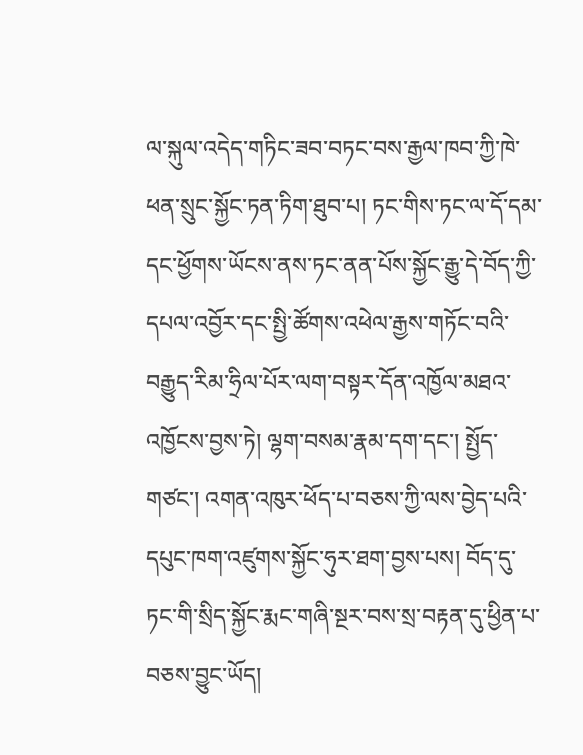ལ་སྐུལ་འདེད་གཏིང་ཟབ་བཏང་བས་རྒྱལ་ཁབ་ཀྱི་ཁེ་ཕན་སྲུང་སྐྱོང་ཏན་ཏིག་ཐུབ་པ། ཏང་གིས་ཏང་ལ་དོ་དམ་དང་ཕྱོགས་ཡོངས་ནས་ཏང་ནན་པོས་སྐྱོང་རྒྱུ་དེ་བོད་ཀྱི་དཔལ་འབྱོར་དང་སྤྱི་ཚོགས་འཕེལ་རྒྱས་གཏོང་བའི་བརྒྱུད་རིམ་ཧྲིལ་པོར་ལག་བསྟར་དོན་འཁྱོལ་མཐའ་འཁྱོངས་བྱས་ཏེ། ལྷག་བསམ་རྣམ་དག་དང་། སྤྱོད་གཙང་། འགན་འཁུར་ཕོད་པ་བཅས་ཀྱི་ལས་བྱེད་པའི་དཔུང་ཁག་འཛུགས་སྐྱོང་ཧུར་ཐག་བྱས་པས། བོད་དུ་ཏང་གི་སྲིད་སྐྱོང་རྨང་གཞི་སྔར་བས་སྲ་བརྟན་དུ་ཕྱིན་པ་བཅས་བྱུང་ཡོད།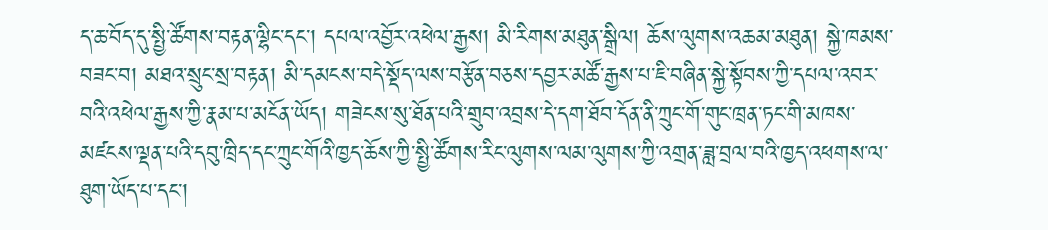ད་ཆ་བོད་དུ་སྤྱི་ཚོགས་བརྟན་ལྷིང་དང་། དཔལ་འབྱོར་འཕེལ་རྒྱས། མི་རིགས་མཐུན་སྒྲིལ། ཆོས་ལུགས་འཆམ་མཐུན། སྐྱེ་ཁམས་བཟང་བ། མཐའ་སྲུང་སྲ་བརྟན། མི་དམངས་བདེ་སྡོད་ལས་བརྩོན་བཅས་དབྱར་མཚོ་རྒྱས་པ་ཇི་བཞིན་སྐྱེ་སྟོབས་ཀྱི་དཔལ་འབར་བའི་འཕེལ་རྒྱས་ཀྱི་རྣམ་པ་མངོན་ཡོད། གཟེངས་སུ་ཐོན་པའི་གྲུབ་འབྲས་དེ་དག་ཐོབ་དོན་ནི་ཀྲུང་གོ་གུང་ཁྲན་ཏང་གི་མཁས་མཛངས་ལྡན་པའི་དབུ་ཁྲིད་དང་ཀྲུང་གོའི་ཁྱད་ཆོས་ཀྱི་སྤྱི་ཚོགས་རིང་ལུགས་ལམ་ལུགས་ཀྱི་འགྲན་ཟླ་བྲལ་བའི་ཁྱད་འཕགས་ལ་ཐུག་ཡོད་པ་དང་།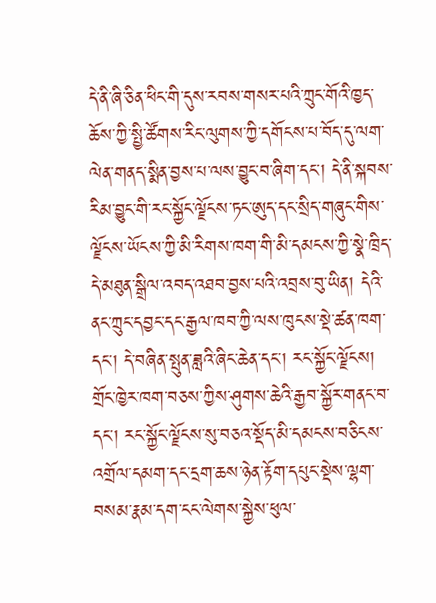དེ་ནི་ཞི་ཅིན་ཕིང་གི་དུས་རབས་གསར་པའི་ཀྲུང་གོའི་ཁྱད་ཆོས་ཀྱི་སྤྱི་ཚོགས་རིང་ལུགས་ཀྱི་དགོངས་པ་བོད་དུ་ལག་ལེན་གནད་སྨིན་བྱས་པ་ལས་བྱུང་བ་ཞིག་དང་། དེ་ནི་སྐབས་རིམ་བྱུང་གི་རང་སྐྱོང་ལྗོངས་ཏང་ཨུད་དང་སྲིད་གཞུང་གིས་ལྗོངས་ཡོངས་ཀྱི་མི་རིགས་ཁག་གི་མི་དམངས་ཀྱི་སྣེ་ཁྲིད་དེ་མཐུན་སྒྲིལ་འབད་འཐབ་བྱས་པའི་འབྲས་བུ་ཡིན། དེའི་ནང་ཀྲུང་དབྱང་དང་རྒྱལ་ཁབ་ཀྱི་ལས་ཁུངས་སྡེ་ཚན་ཁག་དང་། དེ་བཞིན་སྤུན་ཟླའི་ཞིང་ཆེན་དང་། རང་སྐྱོང་ལྗོངས། གྲོང་ཁྱེར་ཁག་བཅས་ཀྱིས་ཤུགས་ཆེའི་རྒྱབ་སྐྱོར་གནང་བ་དང་། རང་སྐྱོང་ལྗོངས་སུ་བཅའ་སྡོད་མི་དམངས་བཅིངས་འགྲོལ་དམག་དང་དྲག་ཆས་ཉེན་རྟོག་དཔུང་སྡེས་ལྷག་བསམ་རྣམ་དག་ངང་ལེགས་སྐྱེས་ཕུལ་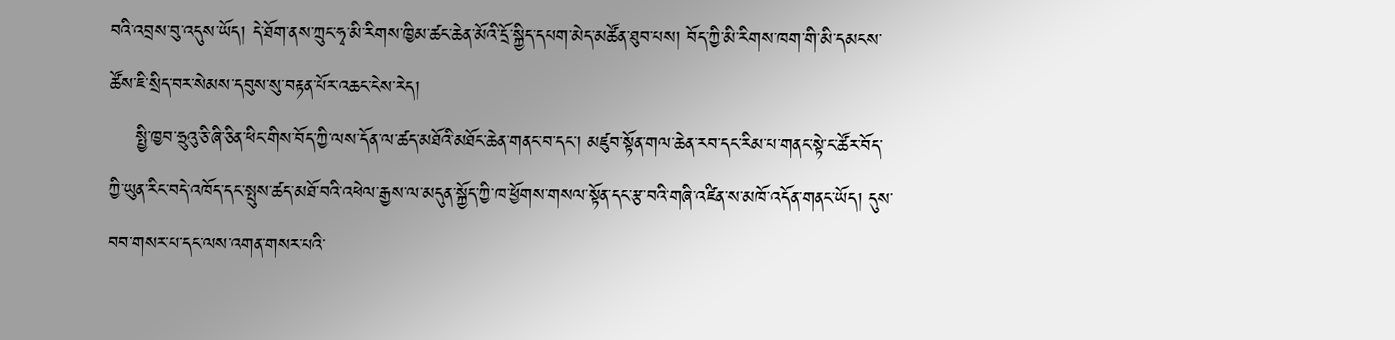བའི་འབྲས་བུ་འདུས་ཡོད། དེ་ཐོག་ནས་ཀྲུང་ཧྭ་མི་རིགས་ཁྱིམ་ཚང་ཆེན་མོའི་དྲོ་སྐྱིད་དཔག་མེད་མཚོན་ཐུབ་པས། བོད་ཀྱི་མི་རིགས་ཁག་གི་མི་དམངས་ཚོས་ཇི་སྲིད་བར་སེམས་དབུས་སུ་བརྟན་པོར་འཆང་ངེས་རེད།
    སྤྱི་ཁྱབ་ཧྲུའུ་ཅི་ཞི་ཅིན་ཕིང་གིས་བོད་ཀྱི་ལས་དོན་ལ་ཚད་མཐོའི་མཐོང་ཆེན་གནང་བ་དང་། མཛུབ་སྟོན་གལ་ཆེན་རབ་དང་རིམ་པ་གནང་སྟེ་ང་ཚོར་བོད་ཀྱི་ཡུན་རིང་བདེ་འཁོད་དང་སྤུས་ཚད་མཐོ་བའི་འཕེལ་རྒྱས་ལ་མདུན་སྐྱོད་ཀྱི་ཁ་ཕྱོགས་གསལ་སྟོན་དང་རྩ་བའི་གཞི་འཛིན་ས་མཁོ་འདོན་གནང་ཡོད། དུས་བབ་གསར་པ་དང་ལས་འགན་གསར་པའི་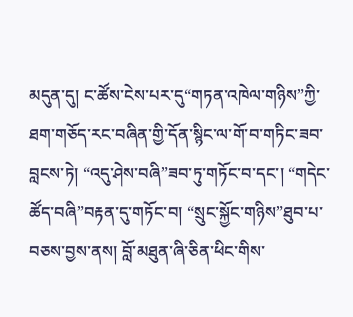མདུན་དུ། ང་ཚོས་ངེས་པར་དུ“གཏན་འཁེལ་གཉིས”ཀྱི་ཐག་གཅོད་རང་བཞིན་གྱི་དོན་སྙིང་ལ་གོ་བ་གཏིང་ཟབ་བླངས་ཏེ། “འདུ་ཤེས་བཞི”ཟབ་ཏུ་གཏོང་བ་དང་། “གདེང་ཚོད་བཞི”བརྟན་དུ་གཏོང་བ། “སྲུང་སྐྱོང་གཉིས”ཐུབ་པ་བཅས་བྱས་ནས། བློ་མཐུན་ཞི་ཅིན་ཕིང་གིས་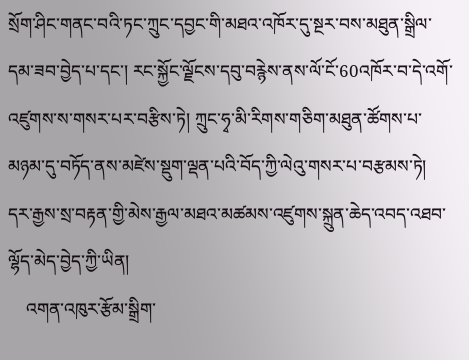སྲོག་ཤིང་གནང་བའི་ཏང་ཀྲུང་དབྱང་གི་མཐའ་འཁོར་དུ་སྔར་བས་མཐུན་སྒྲིལ་དམ་ཟབ་བྱེད་པ་དང་། རང་སྐྱོང་ལྗོངས་དབུ་བརྙེས་ནས་ལོ་ངོ་60འཁོར་བ་དེ་འགོ་འཛུགས་ས་གསར་པར་བརྩིས་ཏེ། ཀྲུང་ཧྭ་མི་རིགས་གཅིག་མཐུན་ཚོགས་པ་མཉམ་དུ་བཏོད་ནས་མཛེས་སྡུག་ལྡན་པའི་བོད་ཀྱི་ལེའུ་གསར་པ་བརྩམས་ཏེ། དར་རྒྱས་སྲ་བརྟན་གྱི་མེས་རྒྱལ་མཐའ་མཚམས་འཛུགས་སྐྲུན་ཆེད་འབད་འཐབ་ལྷོད་མེད་བྱེད་ཀྱི་ཡིན།
    འགན་འཁུར་རྩོམ་སྒྲིག་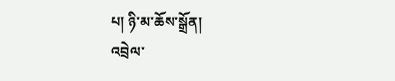པ། ཉི་མ་ཆོས་སྒྲོན།
འབྲེལ་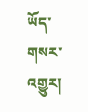ཡོད་གསར་འགྱུར།